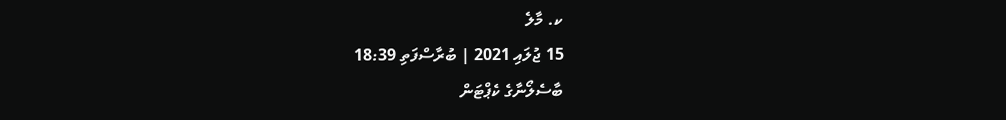ކ. މާލެ
15 ޖުލައި 2021 | ބުރާސްފަތި 18:39
ބާސެލޯނާގެ ކެޕްޓަން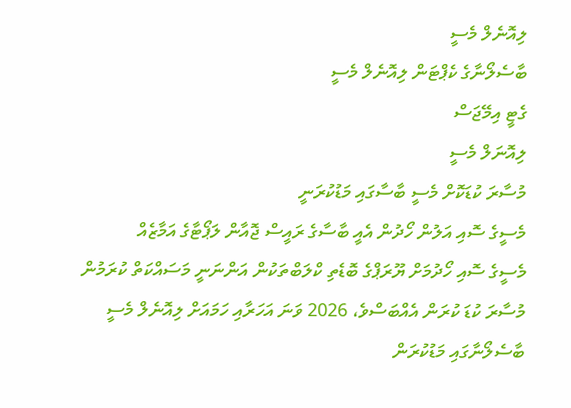ލިއޮނެލް މެސީ
ބާސެލޯނާގެ ކެޕްޓަން ލިއޮނެލް މެސީ
ގެޓީ އިމޭޖަސް
ލިއޮނަލް މެސީ
މުސާރަ ކުޑަކޮށް މެސީ ބާސާގައި މަޑުކުރަނީ
މެސީގެ ސޮއި އަލުން ހޯދުން އެއީ ބާސާގެ ރައީސް ޖޮއާން ލަޕޯޓާގެ އަމާޒެއް
މެސީގެ ސޮއި ހޯދުމަށް ޔޫރަޕްގެ ބޮޑެތި ކްލަބްތަކުން އަންނަނީ މަސައްކަތް ކުރަމުން
މުސާރަ ކުޑަ ކުރަން އެއްބަސްވެ، 2026 ވަނަ އަހަރާއި ހަމައަށް ލިއޮނެލް މެސީ ބާސެލޯނާގައި މަޑުކުރަން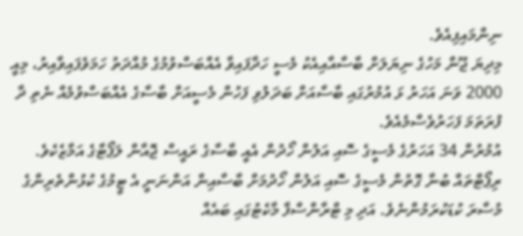ނިންމައިފިއެވެ.
މިދިޔަ ޖޫން މަހުގެ ނިޔަލަށް ބާސާއާއިއެކު މެސީ ހަދާފައިވާ އެއްބަސްވުމުގެ މުއްދަތު ހަމަވެފައިވާއިރު، މިއީ 2000 ވަނަ އަހަރު ޅަ އުމުރުގައި ބާސާއަށް ބަދަލުވި ފަހުން މެސީއަށް ބާސާގެ އެއްބަސްވުމެއް ނެތި ދާ ފުރަތަމަ ފަހަރުވެސްމެއެވެ.
އުމުރުން 34 އަހަރުގެ މެސީގެ ސޮއި އަލުން ހޯދުން އެއީ ބާސާގެ ރައީސް ޖޮއާން ލަޕޯޓާގެ އަމާޒެކެވެ.
ރިޕޯޓްތައް ބުނާ ގޮތުން މެސީގެ ސޮއި އަލުން ހޯދުމަށް ބާސާއިން އަންނަނީ އެ ޓީމުގެ ކުޅުންތެރިންގެ މުސާރަ ކުޑަކުރަމުންނެވެ. އަދި މި ޓްރާންސްފާ މާކެޓުގައި ބައެއް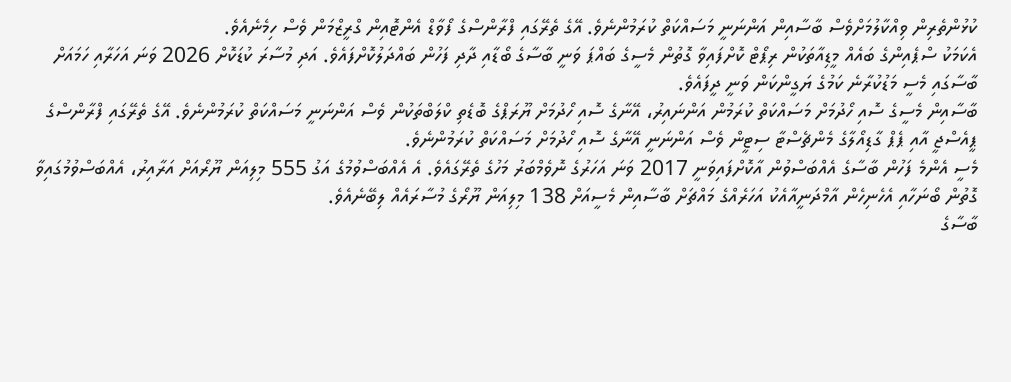ކުޅުންތެރިން ވިއްކާލުމަށްވެސް ބާސާއިން އަންނަނީ މަސައްކަތް ކުރަމުންނެވެ. އޭގެ ތެރޭގައި ފްރާންސްގެ ފޯވާޑް އެންޓޮއިން ގްރީޒްމަން ވެސް ހިމެނެއެވެ.
އެކަމަކު ސްޕެއިންގެ ބައެއް މީޑިއާތަކުން ރިޕޯޓް ކޮށްފައިވާ ގޮތުން މެސީގެ ބައްޕަ ވަނީ ބާސާގެ ބޯޑާއި ދާދި ފަހުން ބައްދަލުކޮށްފައެވެ. އަދި މުސާރަ ކުޑަކޮށް 2026 ވަނަ އަހަރާއި ހަމައަށް ބާސާގައި މެސީ މަޑުކުރާނެ ކަމުގެ ޔަގީންކަން ވަނީ ދީފައެވެ.
ބާސާއިން މެސީގެ ސޮއި ހޯދުމަށް މަސައްކަތް ކުރަމުން އަންނައިރު، އޭނާގެ ސޮއި ހޯދުމަށް ޔޫރަޕްގެ ބޮޑެތި ކްލަބްތަކުން ވެސް އަންނަނީ މަސައްކަތް ކުރަމުންނެވެ. އޭގެ ތެރޭގައި ފްރާންސްގެ ޕީއެސްޖީ އާއި ޕެޕް ގާޑިއޯލާގެ މެންޗެސްޓާ ސިޓީން ވެސް އަންނަނީ އޭނާގެ ސޮއި ހޯދުމަށް މަސައްކަތް ކުރަމުންނެވެ.
މެސީ އެންމެ ފަހުން ބާސާގެ އެއްބަސްވުން އާކޮށްފައިވަނީ 2017 ވަނަ އަހަރުގެ ނޮވެމްބަރު މަހުގެ ތެރޭގައެވެ. އެ އެއްބަސްވުމުގެ އަގު 555 މިލިއަން ޔޫރޯއަށް އަރާއިރު، އެއްބަސްވުމުގައިވާ ގޮތުން ބޯނަހާއި އެހެނިހެން އާމްދަނީއާއެކު އަހަރެއްގެ މައްޗަށް ބާސާއިން މެސީއަށް 138 މިލިއަން ޔޫރޯގެ މުސާރައެއް ލިބޭނެއެވެ.
ބާސާގެ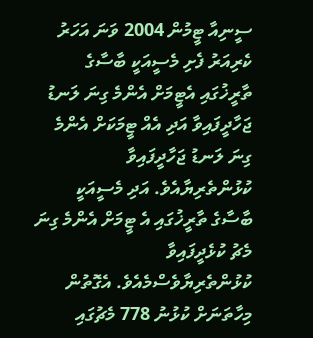ސީނިއާ ޓީމުން 2004 ވަނަ އަހަރު ކެރިއަރު ފެށި މެސީއަކީ ބާސާގެ ތާރީޚުގައި އެޓީމަށް އެންމެ ގިނަ ލަނޑު ޖަހާދީފައިވާ އަދި އެއް ޓީމަކަށް އެންމެ ގިނަ ލަނޑު ޖަހާދީފައިވާ ކުޅުންތެރިޔާއެވެ. އަދި މެސީއަކީ ބާސާގެ ތާރީޚުގައި އެ ޓީމަށް އެންމެ ގިނަ މެޗު ކުޅެދީފައިވާ ކުޅުންތެރިޔާވެސްމެއެވެ. އެގޮތުން މިހާތަނަށް ކުޅުނު 778 މެޗުގައި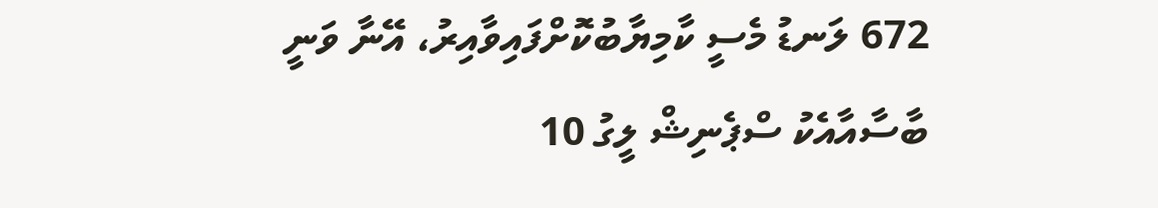672 ލަނޑު މެސީ ކާމިޔާބުކޮށްފައިވާއިރު، އޭނާ ވަނީ ބާސާއާއެކު ސްޕެނިޝް ލީގު 10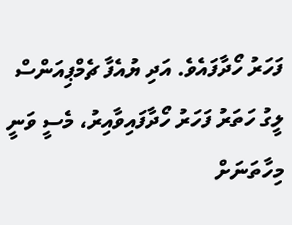ފަހަރު ހޯދާފައެވެ. އަދި ޔުއެފާ ޗެމްޕިއަންސް ލީގު ހަތަރު ފަހަރު ހޯދާފައިވާއިރު، މެސީ ވަނީ މިހާތަނަށް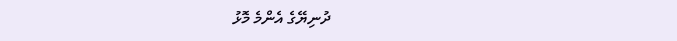ދުނިޔޭގެ އެންމެ މޮޅު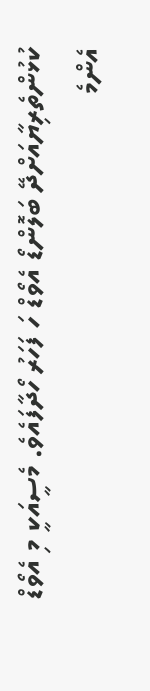ކުޅުންތެރިޔާއަށްދޭ ބަލޮންޑޯ އެވޯޑް ހަ ފަހަރު ހޯދާފައެވެ. މެސީއަކީ މި އެވޯޑް އެންމެ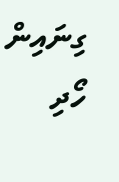ގިނައިން ހޯދި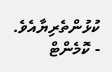ކުޅުންތެރިޔާއެވެ.
- ކޮމެންޓް